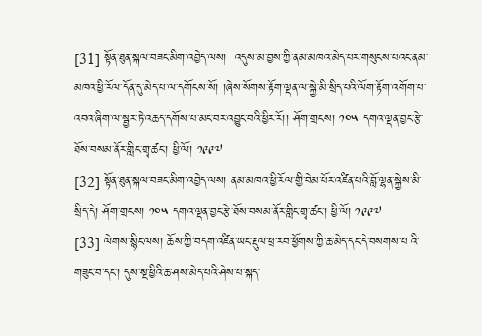[31] སྟོན་ཐུན་སྐལ་བཟང་མིག་འབྱེད་ལས།  འདུས་མ་བྱས་ཀྱི་ནམ་མཁའ་མེད་པར་གསུངས་པའང་ནམ་ མཁའ་ཕྱི་རོལ་དོན་དུ་མེད་པ་ལ་དགོངས་སོ། །ཞེས་སོགས་རྟོག་ལྡན་ལ་སྐྱེ་མི་སྲིད་པའི་ལོག་རྟོག་འགོག་པ་འབའ་ཞིག་ལ་སྦྱར་ཏེ་འཆད་དགོས་པ་མང་བར་འབྱུང་བའི་ཕྱིར་རོ།། ཤོག་གྲངས། ༡༠༥ དགའ་ལྡན་བྱང་རྩེ་ཐོས་བསམ་ནོར་གླིང་གྲྭ་ཚང་། ཕྱི་ལོ། ༡༩༩༧
[32] སྟོན་ཐུན་སྐལ་བཟང་མིག་འབྱེད་ལས། ནམ་མཁའ་ཕྱི་རོལ་གྱི་བེམ་པོར་འཛིན་པའི་བློ་ལྷན་སྐྱེས་མི་སྲིད་དེ། ཤོག་གྲངས། ༡༠༥ དགའ་ལྡན་བྱང་རྩེ་ཐོས་བསམ་ནོར་གླིང་གྲྭ་ཚང་། ཕྱི་ལོ། ༡༩༩༧
[33] ལེགས་སྙིང་ལས། ཆོས་ཀྱི་བདག་འཛིན་ཡང་རྡུལ་ཕྲ་རབ་ཕྱོགས་ཀྱི་ཆ་མེད་དང་དེ་བསགས་པ འི་གཟུང་བ་དང་། དུས་སྔ་ཕྱིའི་ཆ་ཤས་མེད་པའི་ཤེས་པ་སྐད་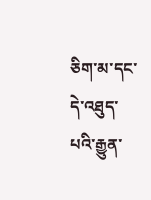ཅིག་མ་དང་དེ་འཐུད་པའི་རྒྱུན་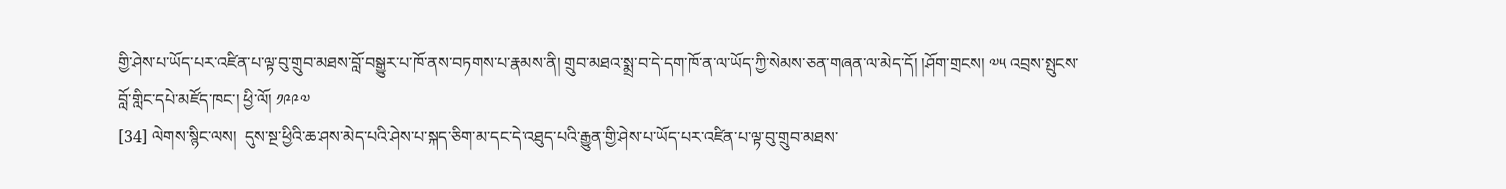གྱི་ཤེས་པ་ཡོད་པར་འཛིན་པ་ལྟ་བུ་གྲུབ་མཐས་བློ་བསྒྱུར་པ་ཁོ་ནས་བཏགས་པ་རྣམས་ནི། གྲུབ་མཐའ་སྨྲ་བ་དེ་དག་ཁོ་ན་ལ་ཡོད་ཀྱི་སེམས་ཅན་གཞན་ལ་མེད་དོ། །ཤོག་གྲངས། ༧༥ འབྲས་སྤུངས་བློ་གླིང་དཔེ་མཛོད་ཁང་། ཕྱི་ལོ། ༡༩༩༧
[34] ལེགས་སྙིང་ལས།  དུས་སྔ་ཕྱིའི་ཆ་ཤས་མེད་པའི་ཤེས་པ་སྐད་ཅིག་མ་དང་དེ་འཐུད་པའི་རྒྱུན་གྱི་ཤེས་པ་ཡོད་པར་འཛིན་པ་ལྟ་བུ་གྲུབ་མཐས་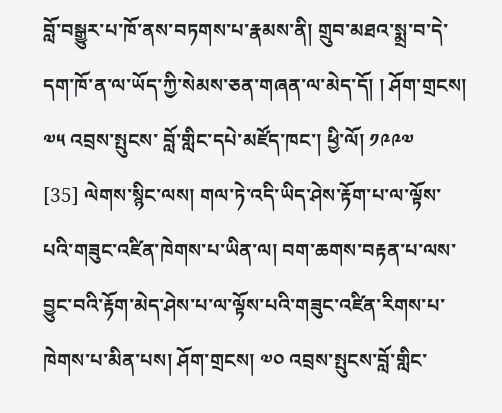བློ་བསྒྱུར་པ་ཁོ་ནས་བཏགས་པ་རྣམས་ནི། གྲུབ་མཐའ་སྨྲ་བ་དེ་དག་ཁོ་ན་ལ་ཡོད་ཀྱི་སེམས་ཅན་གཞན་ལ་མེད་དོ། ། ཤོག་གྲངས། ༧༥ འབྲས་སྤུངས་ བློ་གླིང་དཔེ་མཛོད་ཁང་། ཕྱི་ལོ། ༡༩༩༧
[35] ལེགས་སྙིང་ལས། གལ་ཏེ་འདི་ཡིད་ཤེས་རྟོག་པ་ལ་ལྟོས་པའི་གཟུང་འཛིན་ཁེགས་པ་ཡིན་ལ། བག་ཆགས་བརྟན་པ་ལས་བྱུང་བའི་རྟོག་མེད་ཤེས་པ་ལ་ལྟོས་པའི་གཟུང་འཛིན་རིགས་པ་ཁེགས་པ་མིན་པས། ཤོག་གྲངས། ༧༠ འབྲས་སྤུངས་བློ་གླིང་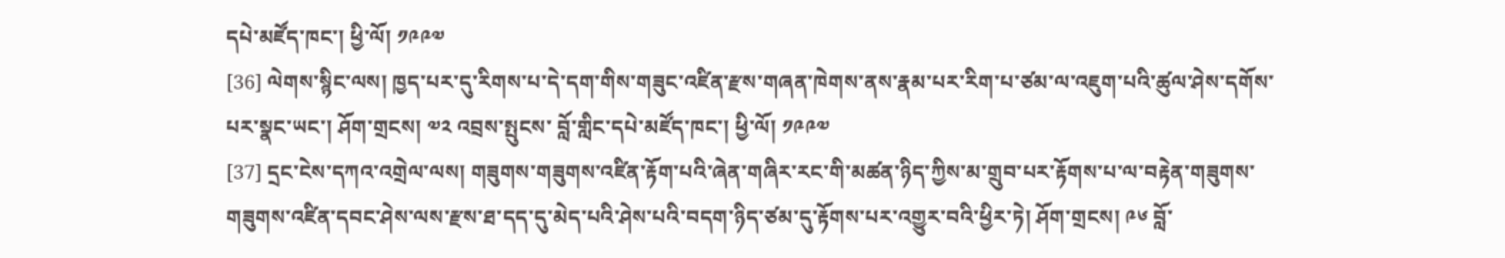དཔེ་མཛོད་ཁང་། ཕྱི་ལོ། ༡༩༩༧
[36] ལེགས་སྙིང་ལས། ཁྱད་པར་དུ་རིགས་པ་དེ་དག་གིས་གཟུང་འཛིན་རྫས་གཞན་ཁེགས་ནས་རྣམ་པར་རིག་པ་ཙམ་ལ་འཇུག་པའི་ཚུལ་ཤེས་དགོས་པར་སྣང་ཡང་། ཤོག་གྲངས། ༧༢ འབྲས་སྤུངས་ བློ་གླིང་དཔེ་མཛོད་ཁང་། ཕྱི་ལོ། ༡༩༩༧
[37] དྲང་ངེས་དཀའ་འགྲེལ་ལས། གཟུགས་གཟུགས་འཛིན་རྟོག་པའི་ཞེན་གཞིར་རང་གི་མཚན་ཉིད་ཀྱིས་མ་གྲུབ་པར་རྟོགས་པ་ལ་བརྟེན་གཟུགས་གཟུགས་འཛིན་དབང་ཤེས་ལས་རྫས་ཐ་དད་དུ་མེད་པའི་ཤེས་པའི་བདག་ཉིད་ཙམ་དུ་རྟོགས་པར་འགྱུར་བའི་ཕྱིར་ཏེ། ཤོག་གྲངས། ༩༦ བློ་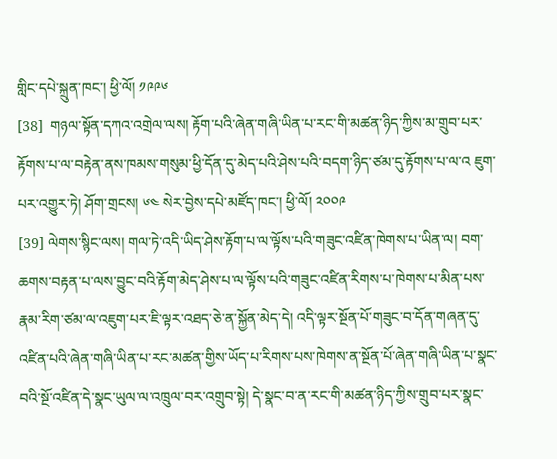གླིང་དཔེ་སྐྲུན་ཁང་། ཕྱི་ལོ། ༡༩༩༦
[38]  གཉལ་སྟོན་དཀའ་འགྲེལ་ལས། རྟོག་པའི་ཞེན་གཞི་ཡིན་པ་རང་གི་མཚན་ཉིད་ཀྱིས་མ་གྲུབ་པར་ རྟོགས་པ་ལ་བརྟེན་ནས་ཁམས་གསུམ་ཕྱི་དོན་དུ་མེད་པའི་ཤེས་པའི་བདག་ཉིད་ཙམ་དུ་རྟོགས་པ་ལ་འ ཇུག་པར་འགྱུར་ཏེ། ཤོག་གྲངས། ༦༤ སེར་བྱེས་དཔེ་མཛོད་ཁང་། ཕྱི་ལོ། ༢༠༠༩
[39] ལེགས་སྙིང་ལས། གལ་ཏེ་འདི་ཡིད་ཤེས་རྟོག་པ་ལ་ལྟོས་པའི་གཟུང་འཛིན་ཁེགས་པ་ཡིན་ལ། བག་ཆགས་བརྟན་པ་ལས་བྱུང་བའི་རྟོག་མེད་ཤེས་པ་ལ་ལྟོས་པའི་གཟུང་འཛིན་རིགས་པ་ཁེགས་པ་མིན་པས་རྣམ་རིག་ཙམ་ལ་འཇུག་པར་ཇི་ལྟར་འཐད་ཅེ་ན་སྐྱོན་མེད་དེ། འདི་ལྟར་སྔོན་པོ་གཟུང་བ་དོན་གཞན་དུ་འཛིན་པའི་ཞེན་གཞི་ཡིན་པ་རང་མཚན་གྱིས་ཡོད་པ་རིགས་པས་ཁེགས་ན་སྔོན་པོ་ཞེན་གཞི་ཡིན་པ་སྣང་བའི་སྔོ་འཛིན་དེ་སྣང་ཡུལ་ལ་འཁྲུལ་བར་འགྲུབ་སྟེ། དེ་སྣང་བ་ན་རང་གི་མཚན་ཉིད་ཀྱིས་གྲུབ་པར་སྣང་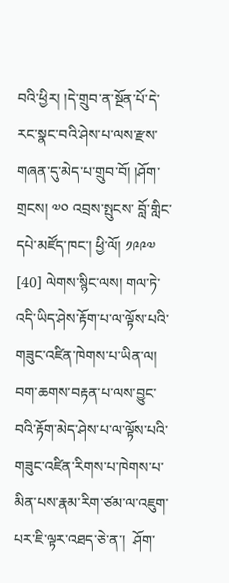བའི་ཕྱིར། །དེ་གྲུབ་ན་སྔོན་པོ་དེ་རང་སྣང་བའི་ཤེས་པ་ལས་རྫས་གཞན་དུ་མེད་པ་གྲུབ་བོ། །ཤོག་གྲངས། ༧༠ འབྲས་སྤུངས་ བློ་གླིང་དཔེ་མཛོད་ཁང་། ཕྱི་ལོ། ༡༩༩༧
[40] ལེགས་སྙིང་ལས། གལ་ཏེ་འདི་ཡིད་ཤེས་རྟོག་པ་ལ་ལྟོས་པའི་གཟུང་འཛིན་ཁེགས་པ་ཡིན་ལ། བག་ཆགས་བརྟན་པ་ལས་བྱུང་བའི་རྟོག་མེད་ཤེས་པ་ལ་ལྟོས་པའི་གཟུང་འཛིན་རིགས་པ་ཁེགས་པ་མིན་པས་རྣམ་རིག་ཙམ་ལ་འཇུག་པར་ཇི་ལྟར་འཐད་ཅེ་ན་།  ཤོག་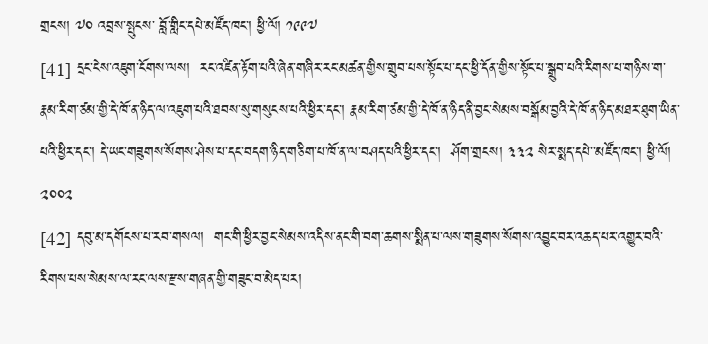གྲངས། ༧༠ འབྲས་སྤུངས་ བློ་གླིང་དཔེ་མཛོད་ཁང་། ཕྱི་ལོ། ༡༩༩༧
[41] དྲང་ངེས་འཇུག་ངོགས་ལས།  རང་འཛིན་རྟོག་པའི་ཞེན་གཞིར་རང་མཚན་གྱིས་གྲུབ་པས་སྟོང་པ་དང་ཕྱི་དོན་གྱིས་སྟོང་པ་སྒྲུབ་པའི་རིགས་པ་གཉིས་ག་རྣམ་རིག་ཙམ་གྱི་དེ་ཁོ་ན་ཉིད་ལ་འཇུག་པའི་ཐབས་སུ་གསུངས་པའི་ཕྱིར་དང་། རྣམ་རིག་ཙམ་གྱི་དེ་ཁོ་ན་ཉིད་ནི་བྱང་སེམས་བསྒོམ་བྱའི་དེ་ཁོ་ན་ཉིད་མཐར་ཐུག་ཡིན་པའི་ཕྱིར་དང་། དེ་ཡང་གཟུགས་སོགས་ཤེས་པ་དང་བདག་ཉིད་གཅིག་པ་ཁོ་ན་ལ་བཤད་པའི་ཕྱིར་དང་།  ཤོག་གྲངས། ༣༣༢ སེར་སྨད་དཔེ་་མཛོད་ཁང་། ཕྱི་ལོ། ༢༠༠༢
[42] དབུ་མ་དགོངས་པ་རབ་གསལ།  གང་གི་ཕྱིར་བྱང་སེམས་འདིས་ནང་གི་བག་ཆགས་སྨིན་པ་ལས་གཟུགས་སོགས་འབྱུང་བར་འཆད་པར་འགྱུར་བའི་རིགས་པས་སེམས་ལ་རང་ལས་རྫས་གཞན་གྱི་གཟུང་བ་མེད་པར།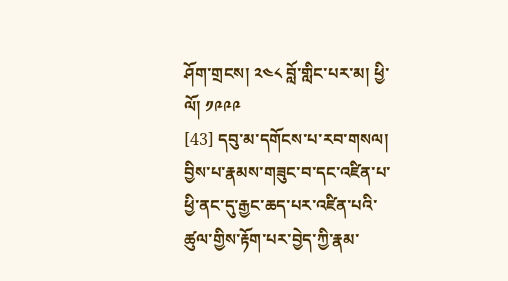ཤོག་གྲངས། ༢༤༨ བློ་གླིང་པར་མ། ཕྱི་ལོ། ༡༩༩༩
[43] དབུ་མ་དགོངས་པ་རབ་གསལ།  བྱིས་པ་རྣམས་གཟུང་བ་དང་འཛིན་པ་ཕྱི་ནང་དུ་རྒྱང་ཆད་པར་འཛིན་པའི་ཚུལ་གྱིས་རྟོག་པར་བྱེད་ཀྱི་རྣམ་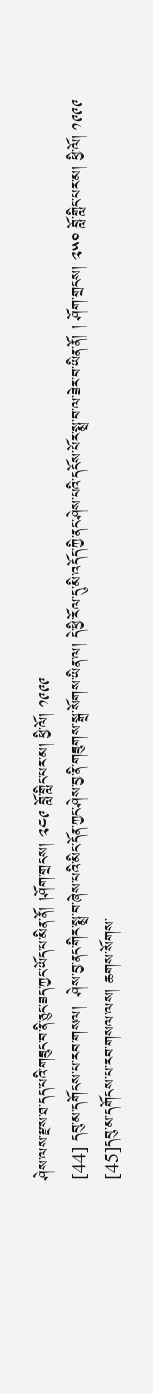ཤེས་ལས་རྫས་ཐ་དད་པའི་གཟུང་བ་ནི་ཅུང་ཟད་ཀྱང་ཡོད་པ་མིན་ནོ། །ཤོག་གྲངས། ༢༤༩ བློ་གླིང་པར་མ། ཕྱི་ལོ། ༡༩༩༩
[44] དབུ་མ་དགོངས་པ་རབ་གསལ།  ཤེས་བྱ་ནང་གིར་སྨྲ་བ་ཞེས་པའི་མིང་དོན་ཀྱང་ཤེས་བྱ་ནི་གཟུགས་སྒྲ་སོགས་ཡིན་ལ། དེ་ཕྱི་རོལ་དུ་མི་འདོད་ཀྱི་ནང་ཤེས་པའི་དངོས་པོར་སྨྲ་བ་ལ་ཟེར་བ་ཡིན་ནོ། ། ཤོག་གྲངས། ༢༥༠ བློ་གླིང་པར་མ། ཕྱི་ལོ། ༡༩༩༩
[45]དབུ་མ་དགོངས་པ་རབ་གསལ་ལས། ཆགས་སོགས་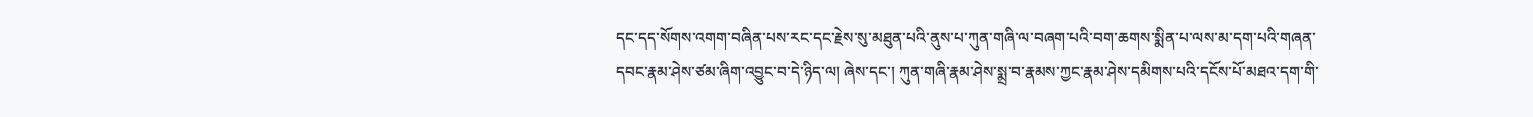དང་དད་སོགས་འགག་བཞིན་པས་རང་དང་རྗེས་སུ་མཐུན་པའི་ནུས་པ་ཀུན་གཞི་ལ་བཞག་པའི་བག་ཆགས་སྨིན་པ་ལས་མ་དག་པའི་གཞན་དབང་རྣམ་ཤེས་ཙམ་ཞིག་འབྱུང་བ་དེ་ཉིད་ལ། ཞེས་དང་། ཀུན་གཞི་རྣམ་ཤེས་སྨྲ་བ་རྣམས་ཀྱང་རྣམ་ཤེས་དམིགས་པའི་དངོས་པོ་མཐའ་དག་གི་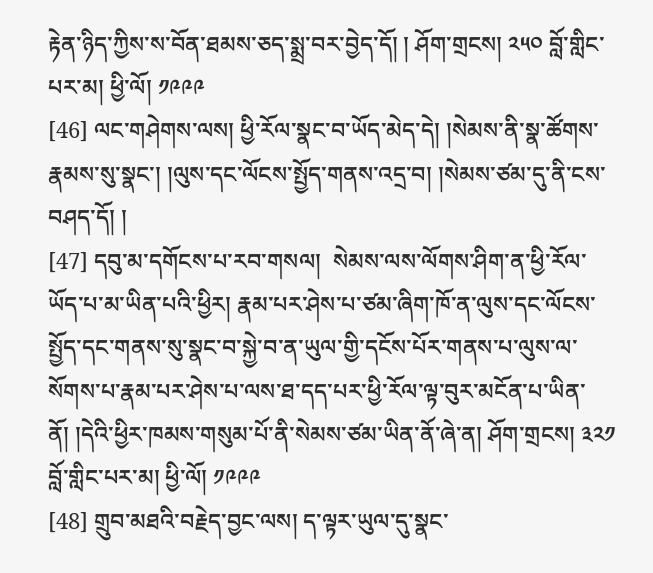རྟེན་ཉིད་ཀྱིས་ས་བོན་ཐམས་ཅད་སྨྲ་བར་བྱེད་དོ། ། ཤོག་གྲངས། ༢༥༠ བློ་གླིང་པར་མ། ཕྱི་ལོ། ༡༩༩༩
[46] ལང་གཤེགས་ལས། ཕྱི་རོལ་སྣང་བ་ཡོད་མེད་དེ། །སེམས་ནི་སྣ་ཚོགས་རྣམས་སུ་སྣང་། །ལུས་དང་ལོངས་སྤྱོད་གནས་འདྲ་བ། །སེམས་ཙམ་དུ་ནི་ངས་བཤད་དོ། །
[47] དབུ་མ་དགོངས་པ་རབ་གསལ།  སེམས་ལས་ལོགས་ཤིག་ན་ཕྱི་རོལ་ཡོད་པ་མ་ཡིན་པའི་ཕྱིར། རྣམ་པར་ཤེས་པ་ཙམ་ཞིག་ཁོ་ན་ལུས་དང་ལོངས་སྤྱོད་དང་གནས་སུ་སྣང་བ་སྐྱེ་བ་ན་ཡུལ་གྱི་དངོས་པོར་གནས་པ་ལུས་ལ་སོགས་པ་རྣམ་པར་ཤེས་པ་ལས་ཐ་དད་པར་ཕྱི་རོལ་ལྟ་བུར་མངོན་པ་ཡིན་ནོ། །དེའི་ཕྱིར་ཁམས་གསུམ་པོ་ནི་སེམས་ཙམ་ཡིན་ནོ་ཞེ་ན། ཤོག་གྲངས། ༣༢༡ བློ་གླིང་པར་མ། ཕྱི་ལོ། ༡༩༩༩
[48] གྲུབ་མཐའི་བརྗེད་བྱང་ལས། ད་ལྟར་ཡུལ་དུ་སྣང་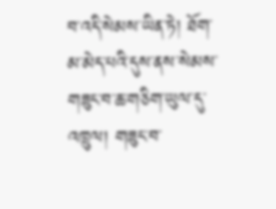བ་འདི་སེམས་ཡིན་ཏེ། ཐོག་མ་མེད་པའི་དུས་ནས་སེམས་གཟུང་བ་ཆ་གཅིག་ཡུལ་དུ་འཁྲུལ། གཟུང་བ་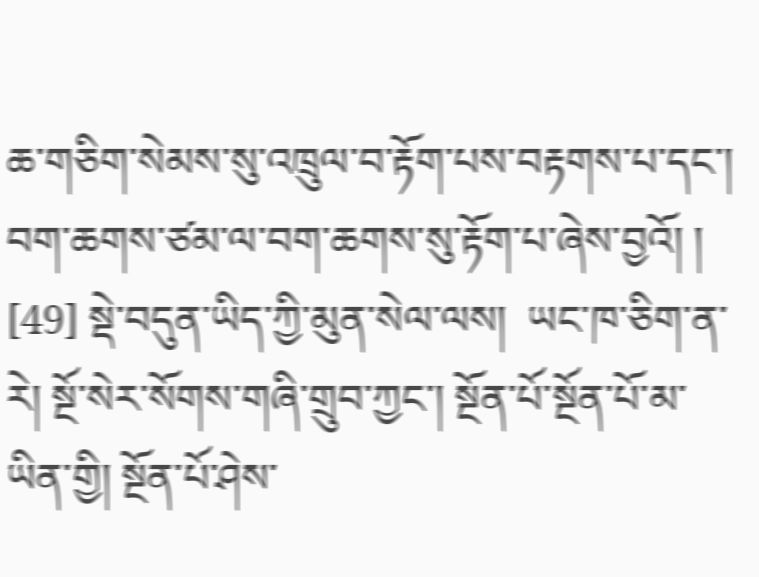ཆ་གཅིག་སེམས་སུ་འཁྲུལ་བ་རྟོག་པས་བརྟགས་པ་དང་། བག་ཆགས་ཙམ་ལ་བག་ཆགས་སུ་རྟོག་པ་ཞེས་བྱའོ། །
[49] སྡེ་བདུན་ཡིད་ཀྱི་མུན་སེལ་ལས།  ཡང་ཁ་ཅིག་ན་རེ། སྔོ་སེར་སོགས་གཞི་གྲུབ་ཀྱང་། སྔོན་པོ་སྔོན་པོ་མ་ཡིན་གྱི། སྔོན་པོ་ཤེས་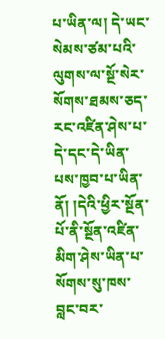པ་ཡིན་ལ། དེ་ཡང་སེམས་ཙམ་པའི་ལུགས་ལ་སྔོ་སེར་སོགས་ཐམས་ཅད་རང་འཛིན་ཤེས་པ་དེ་དང་དེ་ཡིན་པས་ཁྱབ་པ་ཡིན་ནོ། །དེའི་ཕྱིར་སྔོན་པོ་ནི་སྔོན་འཛིན་མིག་ཤེས་ཡིན་པ་སོགས་སུ་ཁས་བླང་བར་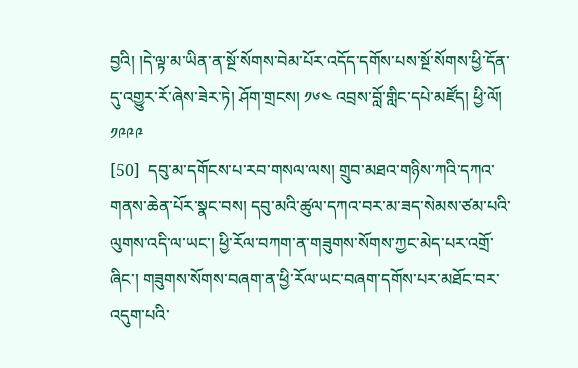བྱའི། །དེ་ལྟ་མ་ཡིན་ན་སྔོ་སོགས་བེམ་པོར་འདོད་དགོས་པས་སྔོ་སོགས་ཕྱི་དོན་དུ་འགྱུར་རོ་ཞེས་ཟེར་ཏེ། ཤོག་གྲངས། ༡༦༤ འབྲས་བློ་གླིང་དཔེ་མཛོད། ཕྱི་ལོ། ༡༩༩༩
[50]  དབུ་མ་དགོངས་པ་རབ་གསལ་ལས། གྲུབ་མཐའ་གཉིས་ཀའི་དཀའ་གནས་ཆེན་པོར་སྣང་བས། དབུ་མའི་ཚུལ་དཀའ་བར་མ་ཟད་སེམས་ཙམ་པའི་ལུགས་འདི་ལ་ཡང་། ཕྱི་རོལ་བཀག་ན་གཟུགས་སོགས་ཀྱང་མེད་པར་འགྲོ་ཞིང་། གཟུགས་སོགས་བཞག་ན་ཕྱི་རོལ་ཡང་བཞག་དགོས་པར་མཐོང་བར་འདུག་པའི་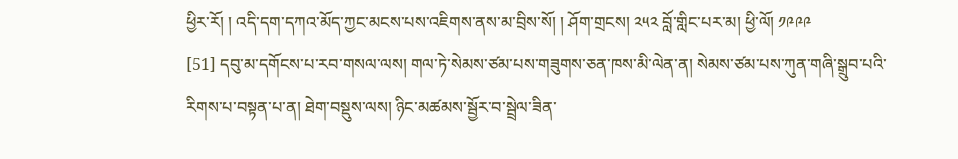ཕྱིར་རོ། ། འདི་དག་དཀའ་མོད་ཀྱང་མངས་པས་འཇིགས་ནས་མ་བྲིས་སོ། ། ཤོག་གྲངས། ༢༥༢ བློ་གླིང་པར་མ། ཕྱི་ལོ། ༡༩༩༩
[51] དབུ་མ་དགོངས་པ་རབ་གསལ་ལས། གལ་ཏེ་སེམས་ཙམ་པས་གཟུགས་ཅན་ཁས་མི་ལེན་ན། སེམས་ཙམ་པས་ཀུན་གཞི་སྒྲུབ་པའི་རིགས་པ་བསྟན་པ་ན། ཐེག་བསྡུས་ལས། ཉིང་མཚམས་སྦྱོར་བ་སྦྲེལ་ཟིན་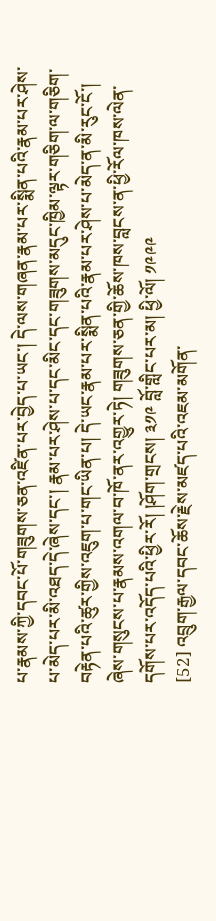པ་རྣམས་ཀྱི་དབང་པོ་གཟུགས་ཅན་འཛིན་པར་བྱེད་པ་ཡང་། དེ་ལས་གཞན་རྣམ་པར་སྨིན་པའི་རྣམ་པར་ཤེས་པ་མེད་པར་མི་འཐད་དེ་ཞེས་དང་། རྣམ་པར་ཤེས་པ་དང་མིང་དང་གཟུགས་མདུང་ཁྱིམ་ལྟར་གཅིག་ལ་གཅིག་བརྟེན་པའི་ཚུར་གྱིས་འཇུག་པ་གང་ཡིན་པ། དེ་ཡང་རྣམ་པར་སྨིན་པའི་རྣམ་པར་ཤེས་པ་མེད་ན་མི་རུང་ངོ་།  ཞེས་གསུངས་པ་རྣམས་འགལ་བ་ཁོ་ནར་འགྱུར་ཏེ། གཟུགས་ཅན་གྱི་ཆོས་ཁས་བླངས་ན་ཕྱི་རོལ་ཁས་ལེན་དགོས་པར་འདོད་པའི་ཕྱིར་རོ། །ཤོག་གྲངས། ༣༡༩ བློ་གླིང་པར་མ། ཕྱི་ལོ། ༡༩༩༩
[52] འབྲུག་རྒྱལ་དབང་ཆོས་རྗེས་མཛད་པའི་འཇམ་མགོན་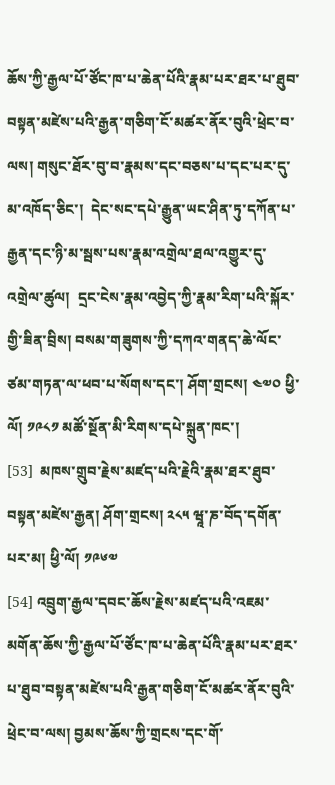ཆོས་ཀྱི་རྒྱལ་པོ་ཙོང་ཁ་པ་ཆེན་པོའི་རྣམ་པར་ཐར་པ་ཐུབ་བསྟན་མཛེས་པའི་རྒྱན་གཅིག་ངོ་མཚར་ནོར་བུའི་ཕྲེང་བ་ལས། གསུང་ཐོར་བུ་བ་རྣམས་དང་བཅས་པ་དང་པར་དུ་མ་འཁོད་ཅིང་།  དེང་སང་དཔེ་རྒྱུན་ཡང་ཤིན་ཏུ་དཀོན་པ་རྒྱན་དང་ཉི་མ་སྦས་པས་རྣམ་འགྲེལ་ཐལ་འགྱུར་དུ་འགྲེལ་ཚུལ།  དྲང་ངེས་རྣམ་འབྱེད་ཀྱི་རྣམ་རིག་པའི་སྐོར་གྱི་ཟིན་བྲིས། བསམ་གཟུགས་ཀྱི་དཀའ་གནད་ཆེ་ལོང་ཙམ་གཏན་ལ་ཕབ་པ་སོགས་དང་། ཤོག་གྲངས། ༤༧༠ ཕྱི་ལོ། ༡༩༨༡ མཚོ་སྔོན་མི་རིགས་དཔེ་སྐྲུན་ཁང་།
[53]  མཁས་གྲུབ་རྗེས་མཛད་པའི་རྗེའི་རྣམ་ཐར་ཐུབ་བསྟན་མཛེས་རྒྱན། ཤོག་གྲངས། ༢༨༥ ཝཱ་ཎ་བོད་དགོན་པར་མ། ཕྱི་ལོ། ༡༩༦༧
[54] འབྲུག་རྒྱལ་དབང་ཆོས་རྗེས་མཛད་པའི་འཇམ་མགོན་ཆོས་ཀྱི་རྒྱལ་པོ་ཙོང་ཁ་པ་ཆེན་པོའི་རྣམ་པར་ཐར་པ་ཐུབ་བསྟན་མཛེས་པའི་རྒྱན་གཅིག་ངོ་མཚར་ནོར་བུའི་ཕྲེང་བ་ལས། བྱམས་ཆོས་ཀྱི་གྲངས་དང་གོ་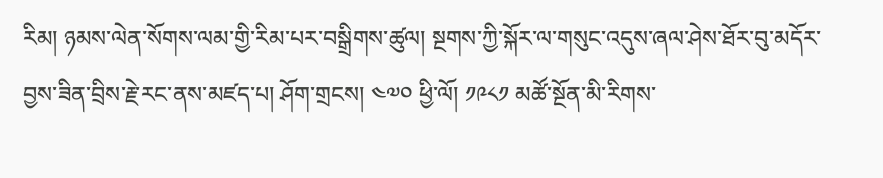རིམ། ཉམས་ལེན་སོགས་ལམ་གྱི་རིམ་པར་བསྒྲིགས་ཚུལ། སྔགས་ཀྱི་སྐོར་ལ་གསུང་འདུས་ཞལ་ཤེས་ཐོར་བུ་མདོར་བྱས་ཟིན་བྲིས་རྗེ་རང་ནས་མཛད་པ། ཤོག་གྲངས། ༤༧༠ ཕྱི་ལོ། ༡༩༨༡ མཚོ་སྔོན་མི་རིགས་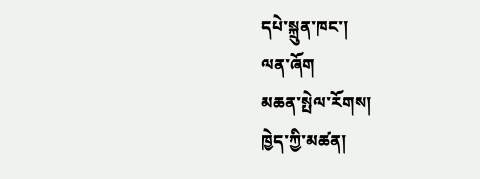དཔེ་སྐྲུན་ཁང་།
ལན་ཞོག
མཆན་སྤེལ་རོགས།
ཁྱེད་ཀྱི་མཚན།